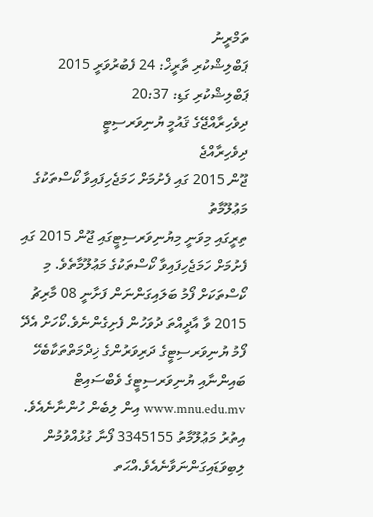ތަމްރީނު
ޕަބްލިޝްކުރި ތާރީޚް: 24 ފެބުރުވަރީ 2015
ޕަބްލިޝްކުރި ގަޑި: 20:37
ދިވެހިރާއްޖޭގެ ޤައުމީ ޔުނިވަރސިޓީ
ދިވެހިރާއްޖެ
ޖޫން 2015 ގައި ފެށުމަށް ހަމަޖެހިފައިވާ ކޯސްތަކުގެ މަޢުލޫމާތު
ތިރީގައި މިވަނީ މިޔުނިވަރސިޓީގައި ޖޫން 2015 ގައި ފެށުމަށް ހަމަޖެހިފައިވާ ކޯސްތަކުގެ މަޢުލޫމާތެވެ. މި ކޯސްތަކަށް ފޯމު ބަލައިގަންނަން ފަށާނީ 08 މާރިޗު 2015 ވާ އާދީއްތަ ދުވަހުން ފެށިގެންނެވެ.ކޯހަށް އެދޭ ފޯމު ޔުނިވަރސިޓީގެ ދަރިވަރުންގެ ޚިދްމަތްތަކާބެހޭ ބައިންނާއި ޔުނިވަރސިޓީގެ ވެބްސައިޓް www.mnu.edu.mv އިން ލިބެން ހުންނާނެއެވެ. އިތުރު މަޢުލޫމާތު 3345155 ފޯނާ ގުޅުއްވުމުން ލިބިވަޑައިގަންނަވާނެއެވެ.އްޙަތ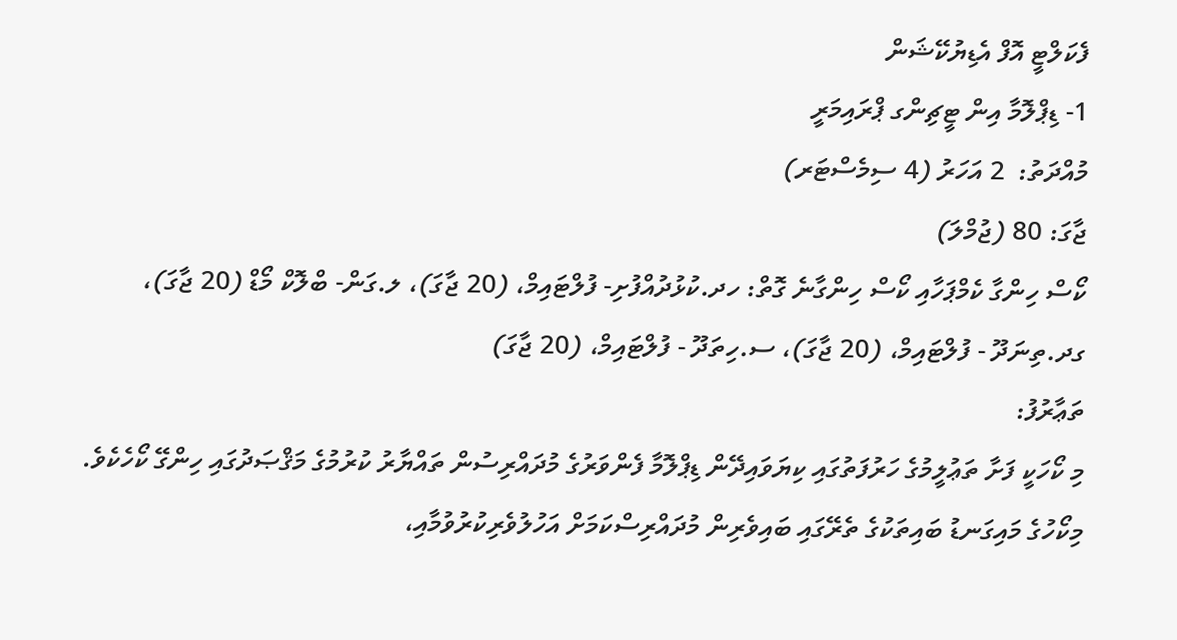ފެކަލްޓީ އޮފް އެޑިޔުކޭޝަން
1- ޑިޕްލޮމާ އިން ޓީޗިންގ ޕްރައިމަރީ
މުއްދަތު:  2 އަހަރު (4 ސިމެސްޓަރ)
ޖާގަ: 80 (ޖުމްލަ)
ކޯސް ހިންގާ ކެމްޕަހާއި ކޯސް ހިންގާނެ ގޮތް: ހދ.ކުޅުދުއްފުށި- ފުލްޓައިމް، (20 ޖާގަ)، ލ.ގަން- ބްލޮކް މޯޑް (20 ޖާގަ)، ގދ.ތިނަދޫ - ފުލްޓައިމް، (20 ޖާގަ)، ސ.ހިތަދޫ - ފުލްޓައިމް، (20 ޖާގަ)
ތަޢާރުފު:
މި ކޯހަކީ ފަށާ ތަޢުލީމުގެ ހަރުފަތުގައި ކިޔަވައިދޭން ޑިޕްލޮމާ ފެންވަރުގެ މުދައްރިސުން ތައްޔާރު ކުރުމުގެ މަޤްޞަދުގައި ހިންގޭ ކޯހެކެވެ. މިކޯހުގެ މައިގަނޑު ބައިތަކުގެ ތެރޭގައި ބައިވެރިން މުދައްރިސްކަމަށް އަހުލުވެރިކުރުވުމާއި،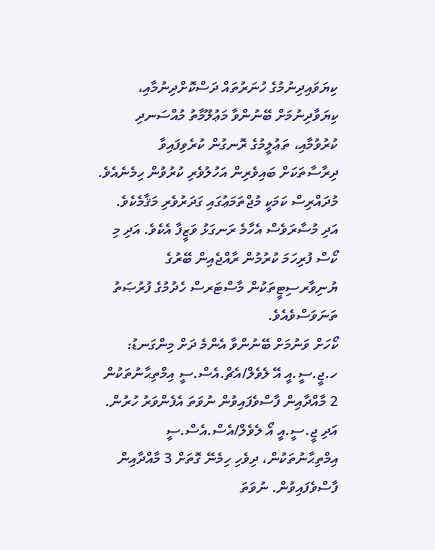ކިޔަވައިދިނުމުގެ ހުނަރުތައް ދަސްކޮށްދިނުމާއި، ކިޔަވާދިނުމަށް ބޭނުންވާ މަޢުލޫމާތު މުއްސަނދި ކުރުވުމާއި، ތަޢުލީމުގެ ރޮނގުން ކުރެވިފައިވާ ދިރާސާތަކަށް ބައިވެރިން އަހުލުވެރި ކުރުވުން ހިމެނެއެވެ. މުދައްރިސް ކަމަކީ މުޖްތަމަޢުގައި ގަދަރުވެރި މަޤާމެކެވެ. އަދި މުސާރަވެސް އެހާމެ ރަނގަޅު ވަޒީފާ އެކެވެ. އަދި މި ކޯސް ފުރިހަމަ ކުރުމުން ރާއްޖެއިން ބޭރުގެ ޔުނިވާރސިޓީތަކުން މާސްޓަރސް ހެދުމުގެ ފުރުޞަތު ތަނަވަސްވެއެވެ.
ކޯހަށް ވަނުމަށް ބޭނުންވާ އެންމެ ދަށް މިންގަނޑު:
ހ.ޖީ.ސީ.އީ އޭ ލެވެލް/އެޗް.އެސް.ސީ އިމްތިޙާނުތަކުން 2 މާއްދާއިން ފާސްވެފައިވުން ނުވަތަ އެފެންވަރު ހުރުން. އަދި ޖީ.ސީ.އީ އޯ ލެވެލް/އެސް.އެސް.ސީ އިމްތިޙާނުތަކުން، ދިވެހި ހިމެނޭ ގޮތަށް 3 މާއްދާއިން ފާސްވެފައިވުން. ނުވަތަ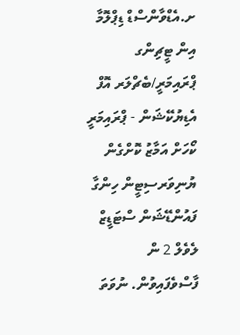ށ.އެޑްވާންސްޑް ޑިޕްލޮމާ އިން ޓީޗިންގ ޕްރައިމަރީ/ބެޗްލަރ އޮފް އެޑިޔުކޭޝަން - ޕްރައިމަރީ ކޯހަށް އަމާޒު ކޮށްގެން ޔުނިވަރސިޓީން ހިންގާ ފައުންޑޭޝަން ސްޓަޑީޒް ލެވެލް 2 ން ފާސްވެފައިވުން. ނުވަތަ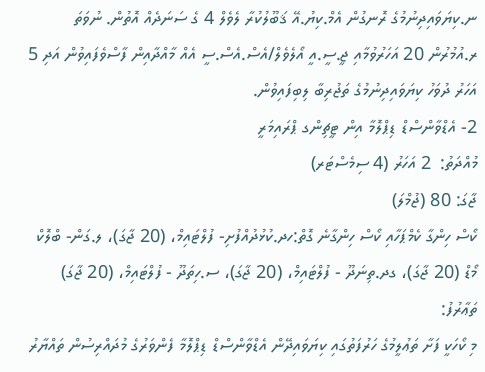ނ.ކިޔަވައިދިނުމުގެ ރޮނގުން އެމް.ކިޔު.އޭ ޤަބޫލުކުރާ ލެވެލް 4 ގެ ސަނަދެއް އޮތުން. ނުވަތަ
ރ.އުމުރުން 20 އަހަރުވުމާއި ޖީ.ސީ.އީ އޯލެވެލް/އެސް.އެސް.ސީ އެއް މާއްދާއިން ފާސްވެފައިވުން އަދި 5 އަހަރު ދުވަހު ކިޔަވައިދިނުމުގެ ތަޖުރިބާ ލިބިފައިވުން.
2- އެޑްވާންސްޑް ޑިޕްލޮމާ އިން ޓީޗިންގ ޕްރައިމަރީ
މުއްދަތު:  2 އަހަރު (4 ސިމެސްޓަރ)
ޖާގަ: 80 (ޖުމްލަ)
ކޯސް ހިންގާ ކެމްޕަހާއި ކޯސް ހިންގާނެ ގޮތް:ހދ.ކުޅުދުއްފުށި- ފުލްޓައިމް، (20 ޖާގަ)، ލ.ގަން- ބްލޮކް މޯޑް (20 ޖާގަ)، ގދ.ތިނަދޫ - ފުލްޓައިމް، (20 ޖާގަ)، ސ.ހިތަދޫ - ފުލްޓައިމް، (20 ޖާގަ)
ތަޢާރުފު:
މި ކޯހަކީ ފަށާ ތަޢުލީމުގެ ހަރުފަތުގައި ކިޔަވައިދޭން އެޑްވާންސްޑް ޑިޕްލޮމާ ފެންވަރުގެ މުދައްރިސުން ތައްޔާރު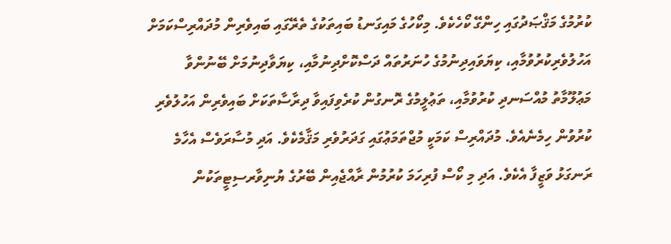ކުރުމުގެ މަޤްޞަދުގައި ހިންގޭ ކޯހެކެވެ. މިކޯހުގެ މައިގަނޑު ބައިތަކުގެ ތެރޭގައި ބައިވެރިން މުދައްރިސްކަމަށް އަހުލުވެރިކުރުވުމާއި، ކިޔަވައިދިނުމުގެ ހުނަރުތައް ދަސްކޮށްދިނުމާއި، ކިޔަވާދިނުމަށް ބޭނުންވާ މަޢުލޫމާތު މުއްސަނދި ކުރުވުމާއި، ތަޢުލީމުގެ ރޮނގުން ކުރެވިފައިވާ ދިރާސާތަކަށް ބައިވެރިން އަހުލުވެރި ކުރުވުން ހިމެނެއެވެ. މުދައްރިސް ކަމަކީ މުޖްތަމަޢުގައި ގަދަރުވެރި މަޤާމެކެވެ. އަދި މުސާރަވެސް އެހާމެ ރަނގަޅު ވަޒީފާ އެކެވެ. އަދި މި ކޯސް ފުރިހަމަ ކުރުމުން ރާއްޖެއިން ބޭރުގެ ޔުނިވާރސިޓީތަކުން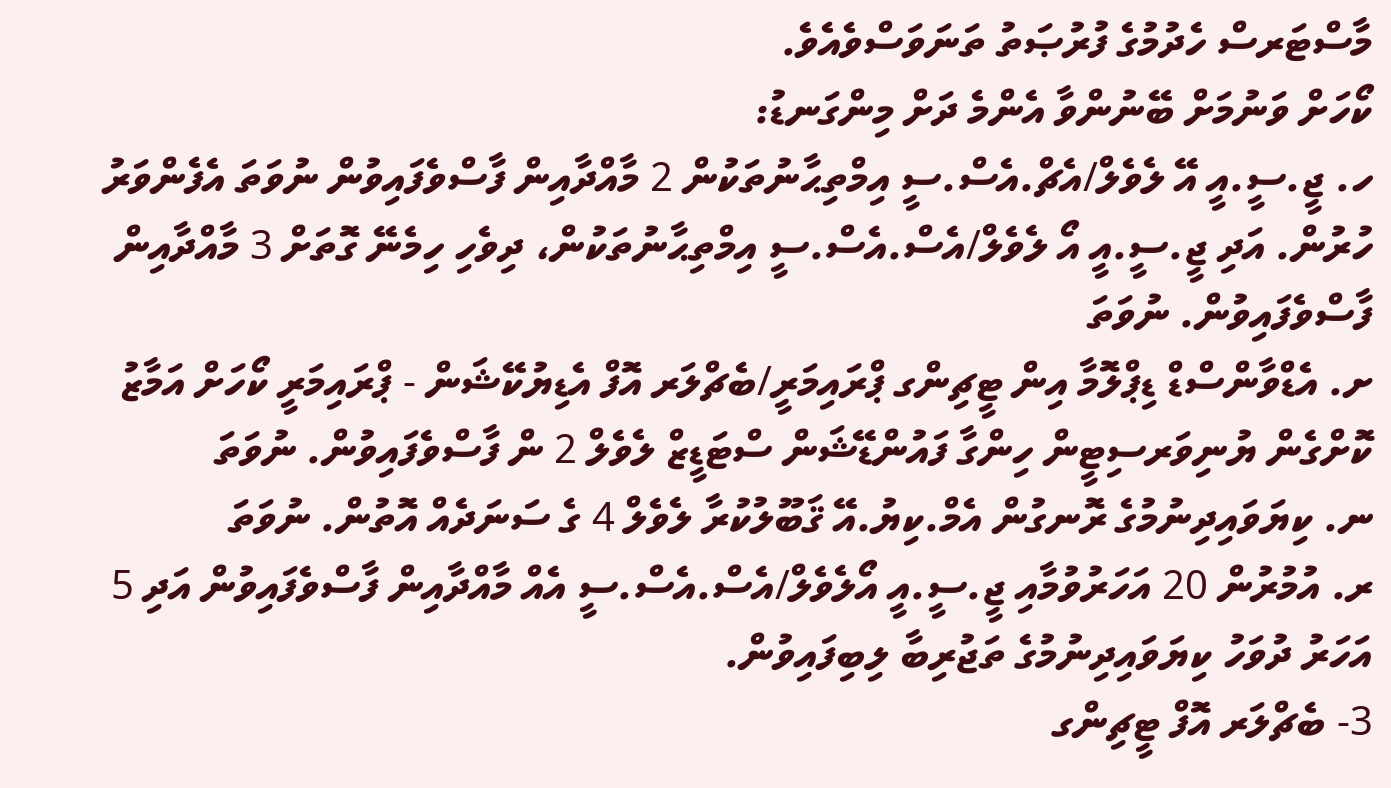މާސްޓަރސް ހެދުމުގެ ފުރުޞަތު ތަނަވަސްވެއެވެ.
ކޯހަށް ވަނުމަށް ބޭނުންވާ އެންމެ ދަށް މިންގަނޑު:
ހ. ޖީ.ސީ.އީ އޭ ލެވެލް/އެޗް.އެސް.ސީ އިމްތިޙާނުތަކުން 2 މާއްދާއިން ފާސްވެފައިވުން ނުވަތަ އެފެންވަރު ހުރުން. އަދި ޖީ.ސީ.އީ އޯ ލެވެލް/އެސް.އެސް.ސީ އިމްތިޙާނުތަކުން، ދިވެހި ހިމެނޭ ގޮތަށް 3 މާއްދާއިން ފާސްވެފައިވުން. ނުވަތަ
ށ. އެޑްވާންސްޑް ޑިޕްލޮމާ އިން ޓީޗިންގ ޕްރައިމަރީ/ބެޗްލަރ އޮފް އެޑިޔުކޭޝަން - ޕްރައިމަރީ ކޯހަށް އަމާޒު ކޮށްގެން ޔުނިވަރސިޓީން ހިންގާ ފައުންޑޭޝަން ސްޓަޑީޒް ލެވެލް 2 ން ފާސްވެފައިވުން. ނުވަތަ
ނ. ކިޔަވައިދިނުމުގެ ރޮނގުން އެމް.ކިޔު.އޭ ޤަބޫލުކުރާ ލެވެލް 4 ގެ ސަނަދެއް އޮތުން. ނުވަތަ
ރ. އުމުރުން 20 އަހަރުވުމާއި ޖީ.ސީ.އީ އޯލެވެލް/އެސް.އެސް.ސީ އެއް މާއްދާއިން ފާސްވެފައިވުން އަދި 5 އަހަރު ދުވަހު ކިޔަވައިދިނުމުގެ ތަޖުރިބާ ލިބިފައިވުން.
3- ބެޗްލަރ އޮފް ޓީޗިންގ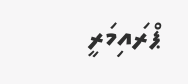ޕްރައިމަރީ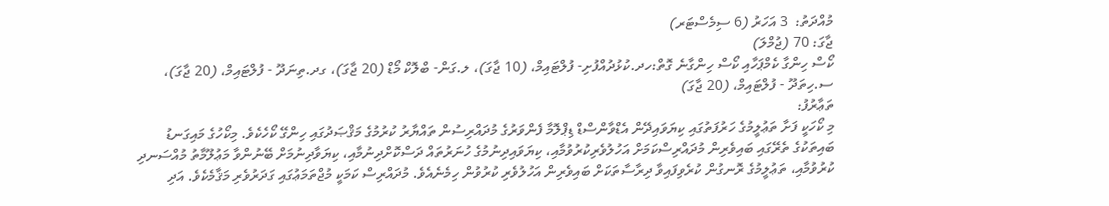މުއްދަތު:  3 އަހަރު (6 ސިމެސްޓަރ)
ޖާގަ: 70 (ޖުމްލަ)
ކޯސް ހިންގާ ކެމްޕަހާއި ކޯސް ހިންގާނެ ގޮތް:ހދ.ކުޅުދުއްފުށި- ފުލްޓައިމް، (10 ޖާގަ)، ލ.ގަން- ބްލޮކް މޯޑް (20 ޖާގަ)، ގދ.ތިނަދޫ - ފުލްޓައިމް، (20 ޖާގަ)، ސ.ހިތަދޫ - ފުލްޓައިމް، (20 ޖާގަ)
ތަޢާރުފު:
މި ކޯހަކީ ފަށާ ތަޢުލީމުގެ ހަރުފަތުގައި ކިޔަވައިދޭން އެޑްވާންސްޑް ޑިޕްލޮމާ ފެންވަރުގެ މުދައްރިސުން ތައްޔާރު ކުރުމުގެ މަޤްޞަދުގައި ހިންގޭ ކޯހެކެވެ. މިކޯހުގެ މައިގަނޑު ބައިތަކުގެ ތެރޭގައި ބައިވެރިން މުދައްރިސްކަމަށް އަހުލުވެރިކުރުވުމާއި، ކިޔަވައިދިނުމުގެ ހުނަރުތައް ދަސްކޮށްދިނުމާއި، ކިޔަވާދިނުމަށް ބޭނުންވާ މަޢުލޫމާތު މުއްސަނދި ކުރުވުމާއި، ތަޢުލީމުގެ ރޮނގުން ކުރެވިފައިވާ ދިރާސާތަކަށް ބައިވެރިން އަހުލުވެރި ކުރުވުން ހިމެނެއެވެ. މުދައްރިސް ކަމަކީ މުޖްތަމަޢުގައި ގަދަރުވެރި މަޤާމެކެވެ. އަދި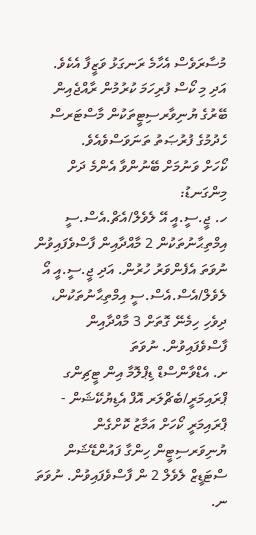މުސާރަވެސް އެހާމެ ރަނގަޅު ވަޒީފާ އެކެވެ. އަދި މި ކޯސް ފުރިހަމަ ކުރުމުން ރާއްޖެއިން ބޭރުގެ ޔުނިވާރސިޓީތަކުން މާސްޓަރސް ހެދުމުގެ ފުރުޞަތު ތަނަވަސްވެއެވެ.
ކޯހަށް ވަނުމަށް ބޭނުންވާ އެންމެ ދަށް މިންގަނޑު:
ހ. ޖީ.ސީ.އީ އޭ ލެވެލް/އެޗް.އެސް.ސީ އިމްތިޙާނުތަކުން 2 މާއްދާއިން ފާސްވެފައިވުން ނުވަތަ އެފެންވަރު ހުރުން. އަދި ޖީ.ސީ.އީ އޯ ލެވެލް/އެސް.އެސް.ސީ އިމްތިޙާނުތަކުން، ދިވެހި ހިމެނޭ ގޮތަށް 3 މާއްދާއިން ފާސްވެފައިވުން. ނުވަތަ
ށ. އެޑްވާންސްޑް ޑިޕްލޮމާ އިން ޓީޗިންގ ޕްރައިމަރީ/ބެޗްލަރ އޮފް އެޑިޔުކޭޝަން - ޕްރައިމަރީ ކޯހަށް އަމާޒު ކޮށްގެން ޔުނިވަރސިޓީން ހިންގާ ފައުންޑޭޝަން ސްޓަޑީޒް ލެވެލް 2 ން ފާސްވެފައިވުން. ނުވަތަ
ނ.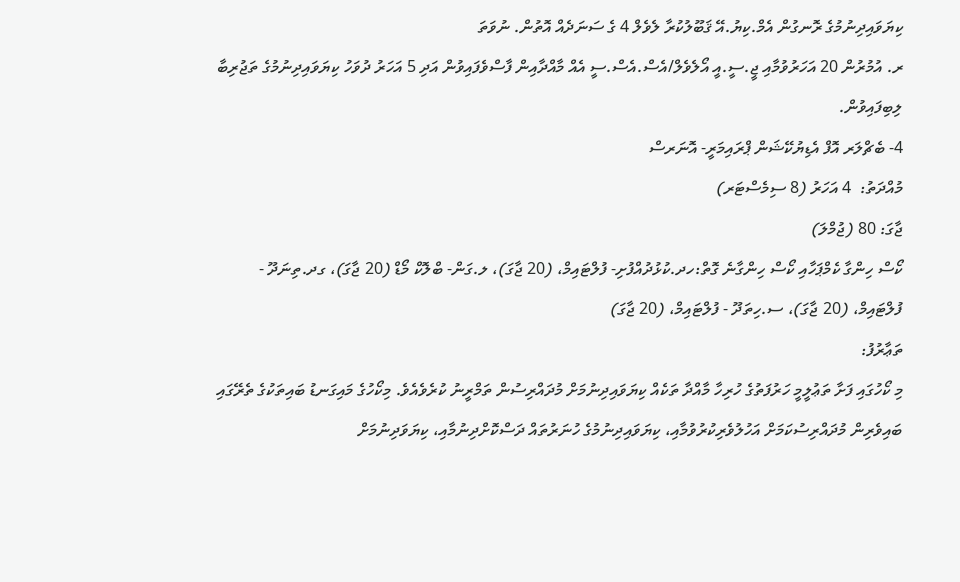ކިޔަވައިދިނުމުގެ ރޮނގުން އެމް.ކިޔު.އޭ ޤަބޫލުކުރާ ލެވެލް 4 ގެ ސަނަދެއް އޮތުން. ނުވަތަ
ރ. އުމުރުން 20 އަހަރުވުމާއި ޖީ.ސީ.އީ އޯލެވެލް/އެސް.އެސް.ސީ އެއް މާއްދާއިން ފާސްވެފައިވުން އަދި 5 އަހަރު ދުވަހު ކިޔަވައިދިނުމުގެ ތަޖުރިބާ ލިބިފައިވުން.
4- ބެޗްލަރ އޮފް އެޑިޔުކޭޝަން ޕްރައިމަރީ- އޮނަރސް
މުއްދަތު:  4 އަހަރު (8 ސިމެސްޓަރ)
ޖާގަ: 80 (ޖުމްލަ)
ކޯސް ހިންގާ ކެމްޕަހާއި ކޯސް ހިންގާނެ ގޮތް:ހދ.ކުޅުދުއްފުށި- ފުލްޓައިމް، (20 ޖާގަ)، ލ.ގަން- ބްލޮކް މޯޑް (20 ޖާގަ)، ގދ.ތިނަދޫ - ފުލްޓައިމް، (20 ޖާގަ)، ސ.ހިތަދޫ - ފުލްޓައިމް، (20 ޖާގަ)
ތަޢާރުފު:
މި ކޯހުގައި ފަށާ ތަޢުލީމީ ހަރުފަތުގެ ހުރިހާ މާއްދާ ތަކެއް ކިޔަވައިދިނުމަށް މުދައްރިސުން ތަމްރީނު ކުރެވެއެވެ. މިކޯހުގެ މައިގަނޑު ބައިތަކުގެ ތެރޭގައި ބައިވެރިން މުދައްރިސުކަމަށް އަހުލުވެރިކުރުވުމާއި، ކިޔަވައިދިނުމުގެ ހުނަރުތައް ދަސްކޮށްދިނުމާއި، ކިޔަވަދިނުމަށް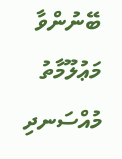ބޭނުންވާ މަޢުލޫމާތު މުއްސަނދި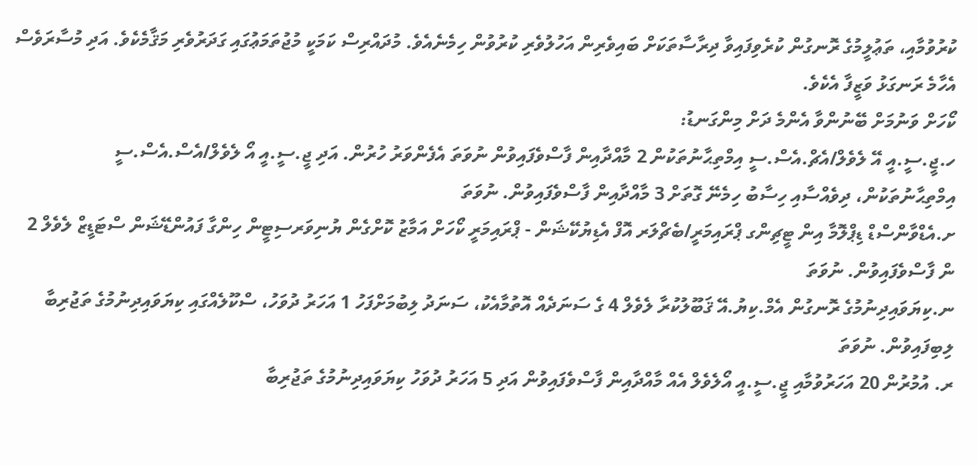ކުރުވުމާއި، ތަޢުލީމުގެ ރޮނގުން ކުރެވިފައިވާ ދިރާސާތަކަށް ބައިވެރިން އަހުލުވެރި ކުރުވުން ހިމެނެއެވެ. މުދައްރިސް ކަމަކީ މުޖުތަމަޢުގައި ގަދަރުވެރި މަޤާމެކެވެ. އަދި މުސާރަވެސް އެހާމެ ރަނގަޅު ވަޒީފާ އެކެވެ.
ކޯހަށް ވަނުމަށް ބޭނުންވާ އެންމެ ދަށް މިންގަނޑު:
ހ.ޖީ.ސީ.އީ އޭ ލެވެލް/އެޗް.އެސް.ސީ އިމްތިޙާނުތަކުން 2 މާއްދާއިން ފާސްވެފައިވުން ނުވަތަ އެފެންވަރު ހުރުން. އަދި ޖީ.ސީ.އީ އޯ ލެވެލް/އެސް.އެސް.ސީ އިމްތިޙާނުތަކުން، ދިވެއްސާއި ހިސާބު ހިމެނޭ ގޮތަށް 3 މާއްދާއިން ފާސްވެފައިވުން. ނުވަތަ
ށ.އެޑްވާންސްޑް ޑިޕްލޮމާ އިން ޓީޗިންގ ޕްރައިމަރީ/ބެޗްލަރ އޮފް އެޑިޔުކޭޝަން - ޕްރައިމަރީ ކޯހަށް އަމާޒު ކޮށްގެން ޔުނިވަރސިޓީން ހިންގާ ފައުންޑޭޝަން ސްޓަޑީޒް ލެވެލް 2 ން ފާސްވެފައިވުން. ނުވަތަ
ނ.ކިޔަވައިދިނުމުގެ ރޮނގުން އެމް.ކިޔު.އޭ ޤަބޫލުކުރާ ލެވެލް 4 ގެ ސަނަދެއް އޮތުމާއެކު، ސަނަދު ލިބުމަށްފަހު 1 އަހަރު ދުވަހު، ސްކޫލެއްގައި ކިޔަވައިދިނުމުގެ ތަޖުރިބާ ލިބިފައިވުން. ނުވަތަ
ރ. އުމުރުން 20 އަހަރުވުމާއި ޖީ.ސީ.އީ އޯލެވެލް އެއް މާއްދާއިން ފާސްވެފައިވުން އަދި 5 އަހަރު ދުވަހު ކިޔަވައިދިނުމުގެ ތަޖުރިބާ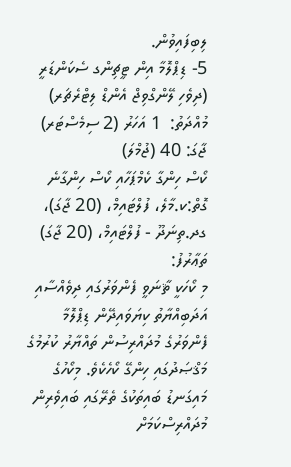ލިބިފައިވުން.
5- ޑިޕްލޮމާ އިން ޓީޗިންގ ސެކަންޑަރީ (ދިވެހި ލޭންގްވިޖް އެންޑް ލިޓްރެޗަރ)
މުއްދަތު:  1 އަހަރު (2 ސިމެސްޓަރ)
ޖާގަ: 40 (ޖުމްލަ)
ކޯސް ހިންގާ ކެމްޕަހާއި ކޯސް ހިންގާނެ ގޮތް:ކ.މާލެ، ފުލްޓައިމް، (20 ޖާގަ)، ގދ.ތިނަދޫ - ފުލްޓައިމް، (20 ޖާގަ)
ތަޢާރުފު:
މި ކޯހަކީ ޘާނަވީ ފެންވަރުގައި ދިވެއްސާއި އަދަބިއްޔާތު ކިޔަވައިދޭން ޑިޕްލޮމާ ފެންވަރުގެ މުދައްރިސުން ތައްޔާރު ކުރުމުގެ މަޤްޞަދުގައި ހިންގޭ ކޯހެކެވެ. މިކޯހުގެ މައިގަނޑު ބައިތަކުގެ ތެރޭގައި ބައިވެރިން މުދައްރިސްކަމަށް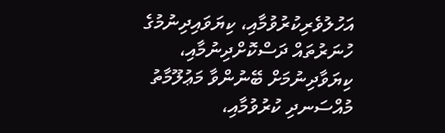އަހުލުވެރިކުރުވުމާއި، ކިޔަވައިދިނުމުގެ ހުނަރުތައް ދަސްކޮށްދިނުމާއި، ކިޔަވާދިނުމަށް ބޭނުންވާ މަޢުލޫމާތު މުއްސަނދި ކުރުވުމާއި،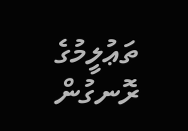ތަޢުލީމުގެ ރޮނގުން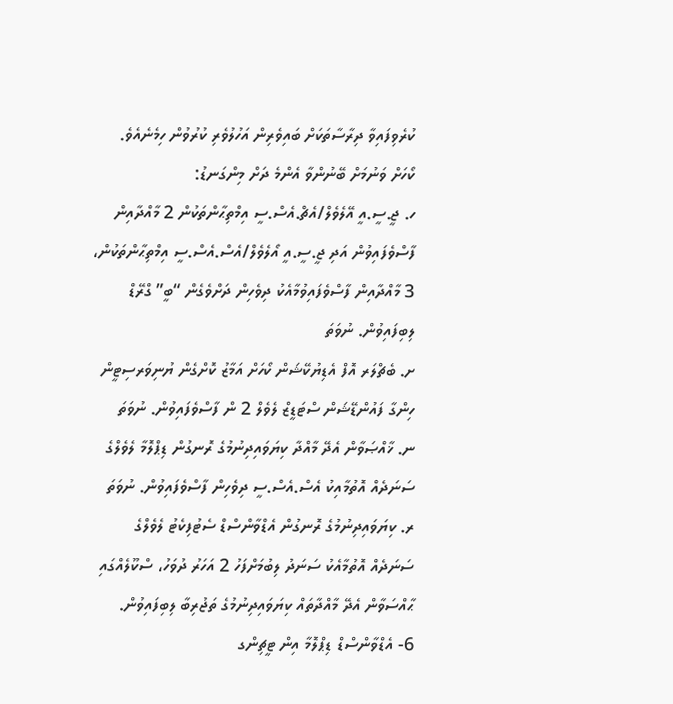ކުރެވިފައިވާ ދިރާސާތަކަށް ބައިވެރިން އަހުލުވެރި ކުރުވުން ހިމެނެއެވެ.
ކޯހަށް ވަނުމަށް ބޭނުންވާ އެންމެ ދަށް މިންގަނޑު:
ހ. ޖީ.ސީ.އީ އޭލެވެލް/އެޗް.އެސް.ސީ އިމްތިޙާންތަކުން 2 މާއްދާއިން ފާސްވެފައިވުން އަދި ޖީ.ސީ.އީ އޯލެވެލް/އެސް.އެސް.ސީ އިމްތިޙާންތަކުން، 3 މާއްދާއިން ފާސްވެފައިވުމާއެކު ދިވެހިން ދަށްވެގެން “ބީ” ގްރޭޑް ލިބިފައިވުން. ނުވަތަ
ށ. ބެޗްލަރ އޮފް އެޑިޔުކޭޝަން ކޯހަށް އަމާޒު ކޮށްގެން ޔުނިވަރސިޓީން ހިންގާ ފައުންޑޭޝަން ސްޓަޑީޒް ލެވެލް 2 ން ފާސްވެފައިވުން. ނުވަތަ
ނ. ޚާއްޞަވާން އެދޭ މާއްދާ ކިޔަވައިދިނުމުގެ ރޮނގުން ޑިޕްލޮމާ ލެވެލްގެ ސަނަދެއް އޮތުމާއިކު އެސް.އެސް.ސީ ދިވެހިން ފާސްވެފައިވުން. ނުވަތަ
ރ. ކިޔަވައިދިނުމުގެ ރޮނގުން އެޑްވާންސްޑް ސެޓުފިކެޓު ލެވެލްގެ ސަނަދެއް އޮތުމާއެކު ސަނަދު ލިބުމަށްފަހު 2 އަހަރު ދުވަހު، ސްކޫލެއްގައި ޙާއްސަވާން އެދޭ މާއްދާތައް ކިޔަވައިދިނުމުގެ ތަޖުރިބާ ލިބިފައިވުން.
6- އެޑްވާންސްޑް ޑިޕްލޮމާ އިން ޓީޗިންގ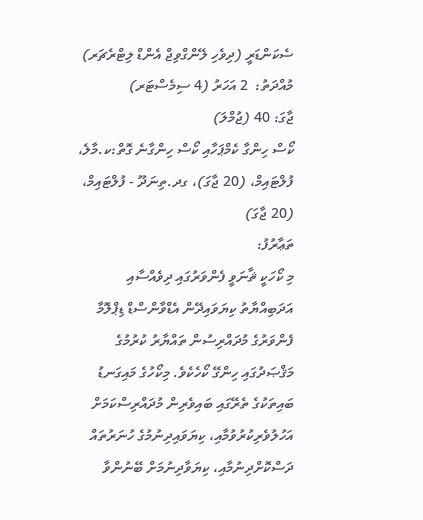ސެކަންޑަރީ (ދިވެހި ލޭންގްވިޖް އެންޑް ލިޓްރެޗަރ)
މުއްދަތު:  2 އަހަރު (4 ސިމެސްޓަރ)
ޖާގަ: 40 (ޖުމްލަ)
ކޯސް ހިންގާ ކެމްޕަހާއި ކޯސް ހިންގާނެ ގޮތް:ކ.މާލެ، ފުލްޓައިމް، (20 ޖާގަ)، ގދ.ތިނަދޫ - ފުލްޓައިމް، (20 ޖާގަ)
ތަޢާރުފު:
މި ކޯހަކީ ޘާނަވީ ފެންވަރުގައި ދިވެއްސާއި އަދަބިއްޔާތު ކިޔަވައިދޭން އެޑްވާންސްޑް ޑިޕްލޮމާ ފެންވަރުގެ މުދައްރިސުން ތައްޔާރު ކުރުމުގެ މަޤްޞަދުގައި ހިންގޭ ކޯހެކެވެ. މިކޯހުގެ މައިގަނޑު ބައިތަކުގެ ތެރޭގައި ބައިވެރިން މުދައްރިސްކަމަށް އަހުލުވެރިކުރުވުމާއި، ކިޔަވައިދިނުމުގެ ހުނަރުތައް ދަސްކޮށްދިނުމާއި، ކިޔަވާދިނުމަށް ބޭނުންވާ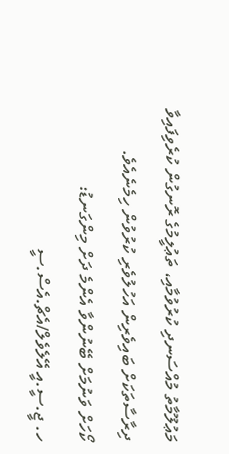މަޢުލޫމާތު މުއްސަނދި ކުރުވުމާއި، ތަޢުލީމުގެ ރޮނގުން ކުރެވިފައިވާ ދިރާސާތަކަށް ބައިވެރިން އަހުލުވެރި ކުރުވުން ހިމެނެއެވެ.
ކޯހަށް ވަނުމަށް ބޭނުންވާ އެންމެ ދަށް މިންގަނޑު:
ހ. ޖީ.ސީ.އީ އޭލެވެލް/އެޗް.އެސް.ސީ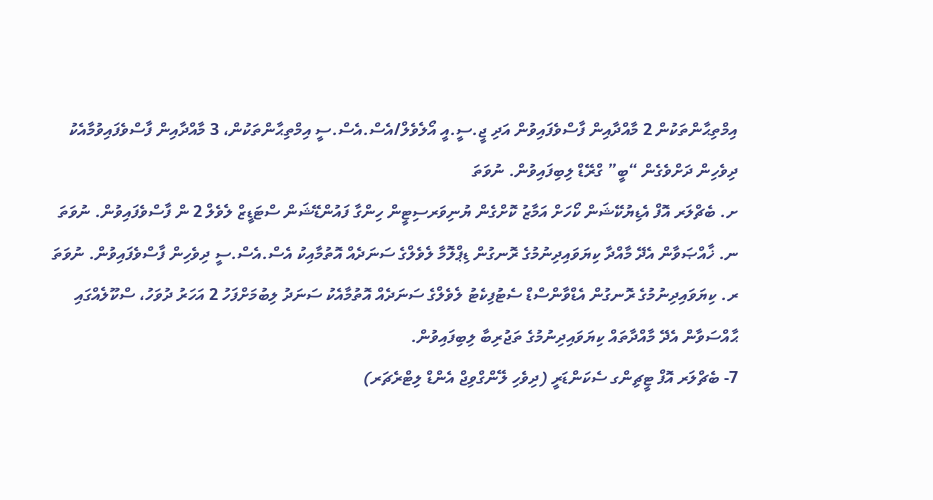އިމްތިޙާންތަކުން 2 މާއްދާއިން ފާސްވެފައިވުން އަދި ޖީ.ސީ.އީ އޯލެވެލް/އެސް.އެސް.ސީ އިމްތިޙާންތަކުން، 3 މާއްދާއިން ފާސްވެފައިވުމާއެކު ދިވެހިން ދަށްވެގެން “ބީ” ގްރޭޑް ލިބިފައިވުން. ނުވަތަ
ށ. ބެޗްލަރ އޮފް އެޑިޔުކޭޝަން ކޯހަށް އަމާޒު ކޮށްގެން ޔުނިވަރސިޓީން ހިންގާ ފައުންޑޭޝަން ސްޓަޑީޒް ލެވެލް 2 ން ފާސްވެފައިވުން. ނުވަތަ
ނ. ޚާއްޞަވާން އެދޭ މާއްދާ ކިޔަވައިދިނުމުގެ ރޮނގުން ޑިޕްލޮމާ ލެވެލްގެ ސަނަދެއް އޮތުމާއިކު އެސް.އެސް.ސީ ދިވެހިން ފާސްވެފައިވުން. ނުވަތަ
ރ. ކިޔަވައިދިނުމުގެ ރޮނގުން އެޑްވާންސްޑް ސެޓުފިކެޓު ލެވެލްގެ ސަނަދެއް އޮތުމާއެކު ސަނަދު ލިބުމަށްފަހު 2 އަހަރު ދުވަހު، ސްކޫލެއްގައި ޙާއްސަވާން އެދޭ މާއްދާތައް ކިޔަވައިދިނުމުގެ ތަޖުރިބާ ލިބިފައިވުން.
7- ބެޗްލަރ އޮފް ޓީޗިންގ ސެކަންޑަރީ (ދިވެހި ލޭންގްވިޖް އެންޑް ލިޓްރެޗަރ)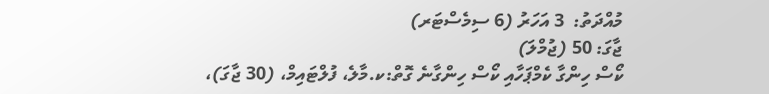މުއްދަތު:  3 އަހަރު (6 ސިމެސްޓަރ)
ޖާގަ: 50 (ޖުމްލަ)
ކޯސް ހިންގާ ކެމްޕަހާއި ކޯސް ހިންގާނެ ގޮތް:ކ.މާލެ، ފުލްޓައިމް، (30 ޖާގަ)،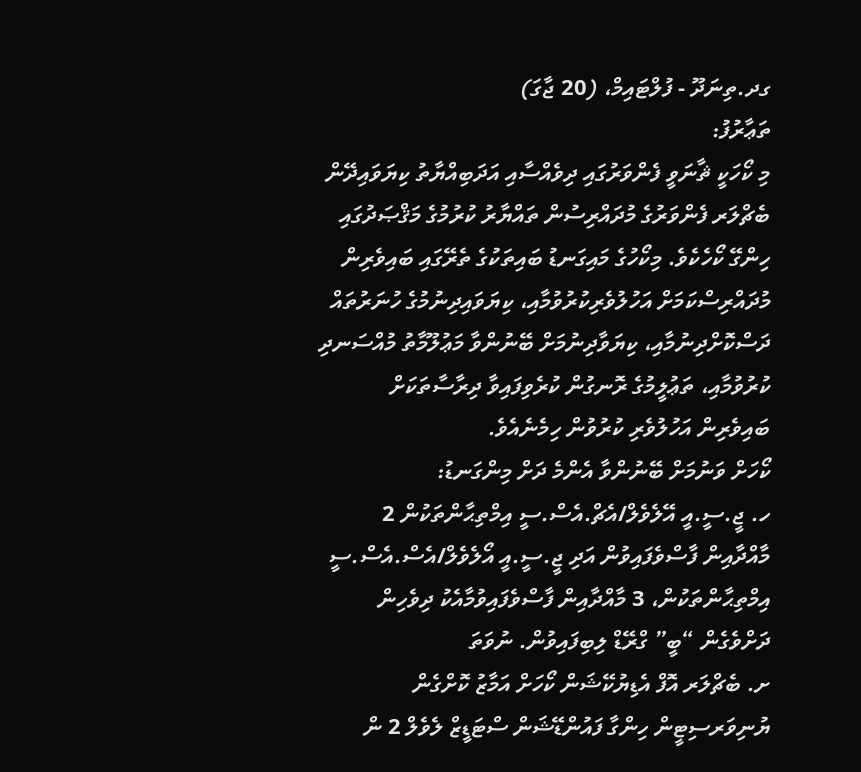ގދ.ތިނަދޫ - ފުލްޓައިމް، (20 ޖާގަ)
ތަޢާރުފު:
މި ކޯހަކީ ޘާނަވީ ފެންވަރުގައި ދިވެއްސާއި އަދަބިއްޔާތު ކިޔަވައިދޭން ބެޗްލަރ ފެންވަރުގެ މުދައްރިސުން ތައްޔާރު ކުރުމުގެ މަޤްޞަދުގައި ހިންގޭ ކޯހެކެވެ. މިކޯހުގެ މައިގަނޑު ބައިތަކުގެ ތެރޭގައި ބައިވެރިން މުދައްރިސްކަމަށް އަހުލުވެރިކުރުވުމާއި، ކިޔަވައިދިނުމުގެ ހުނަރުތައް ދަސްކޮށްދިނުމާއި، ކިޔަވާދިނުމަށް ބޭނުންވާ މަޢުލޫމާތު މުއްސަނދި ކުރުވުމާއި، ތަޢުލީމުގެ ރޮނގުން ކުރެވިފައިވާ ދިރާސާތަކަށް ބައިވެރިން އަހުލުވެރި ކުރުވުން ހިމެނެއެވެ.
ކޯހަށް ވަނުމަށް ބޭނުންވާ އެންމެ ދަށް މިންގަނޑު:
ހ. ޖީ.ސީ.އީ އޭލެވެލް/އެޗް.އެސް.ސީ އިމްތިޙާންތަކުން 2 މާއްދާއިން ފާސްވެފައިވުން އަދި ޖީ.ސީ.އީ އޯލެވެލް/އެސް.އެސް.ސީ އިމްތިޙާންތަކުން، 3 މާއްދާއިން ފާސްވެފައިވުމާއެކު ދިވެހިން ދަށްވެގެން “ބީ” ގްރޭޑް ލިބިފައިވުން. ނުވަތަ
ށ. ބެޗްލަރ އޮފް އެޑިޔުކޭޝަން ކޯހަށް އަމާޒު ކޮށްގެން ޔުނިވަރސިޓީން ހިންގާ ފައުންޑޭޝަން ސްޓަޑީޒް ލެވެލް 2 ން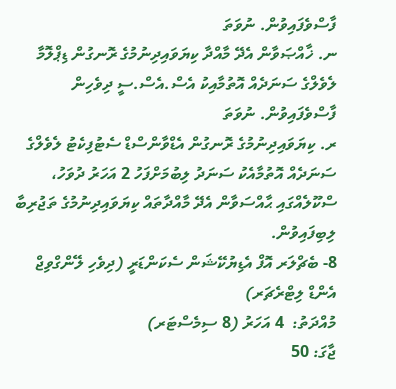ފާސްވެފައިވުން. ނުވަތަ
ނ. ޚާއްޞަވާން އެދޭ މާއްދާ ކިޔަވައިދިނުމުގެ ރޮނގުން ޑިޕްލޮމާ ލެވެލްގެ ސަނަދެއް އޮތުމާއިކު އެސް.އެސް.ސީ ދިވެހިން ފާސްވެފައިވުން. ނުވަތަ
ރ. ކިޔަވައިދިނުމުގެ ރޮނގުން އެޑްވާންސްޑް ސެޓުފިކެޓު ލެވެލްގެ ސަނަދެއް އޮތުމާއެކު ސަނަދު ލިބުމަށްފަހު 2 އަހަރު ދުވަހު، ސްކޫލެއްގައި ޙާއްސަވާން އެދޭ މާއްދާތައް ކިޔަވައިދިނުމުގެ ތަޖުރިބާ ލިބިފައިވުން.
8- ބެޗްލަރ އޮފް އެޑިޔުކޭޝަން ސެކަންޑަރީ (ދިވެހި ލޭންގްވިޖް އެންޑް ލިޓްރެޗަރ)
މުއްދަތު:  4 އަހަރު (8 ސިމެސްޓަރ)
ޖާގަ: 50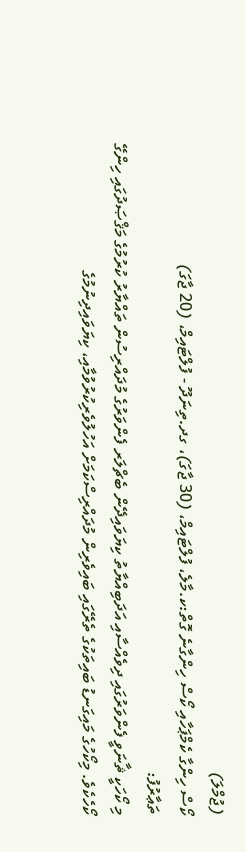(ޖުމްލަ)
ކޯސް ހިންގާ ކެމްޕަހާއި ކޯސް ހިންގާނެ ގޮތް:ކ.މާލެ، ފުލްޓައިމް، (30 ޖާގަ)، ގދ.ތިނަދޫ - ފުލްޓައިމް، (20 ޖާގަ)
ތަޢާރުފު:
މި ކޯހަކީ ޘާނަވީ ފެންވަރުގައި ދިވެއްސާއި އަދަބިއްޔާތު ކިޔަވައިދޭން ބެޗްލަރ ފެންވަރުގެ މުދައްރިސުން ތައްޔާރު ކުރުމުގެ މަޤްޞަދުގައި ހިންގޭ ކޯހެކެވެ. މިކޯހުގެ މައިގަނޑު ބައިތަކުގެ ތެރޭގައި ބައިވެރިން މުދައްރިސްކަމަށް އަހުލުވެރިކުރުވުމާއި، ކިޔަވައިދިނުމުގެ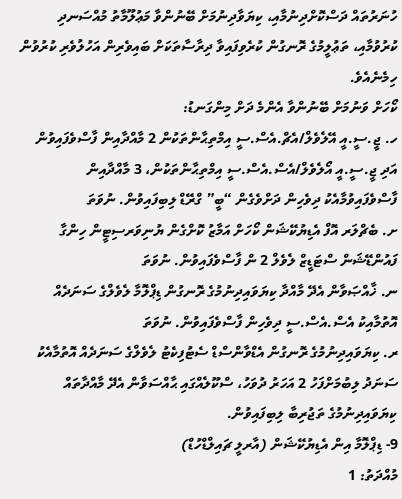ހުނަރުތައް ދަސްކޮށްދިނުމާއި، ކިޔަވާދިނުމަށް ބޭނުންވާ މަޢުލޫމާތު މުއްސަނދި ކުރުވުމާއި، ތަޢުލީމުގެ ރޮނގުން ކުރެވިފައިވާ ދިރާސާތަކަށް ބައިވެރިން އަހުލުވެރި ކުރުވުން ހިމެނެއެވެ.
ކޯހަށް ވަނުމަށް ބޭނުންވާ އެންމެ ދަށް މިންގަނޑު:
ހ. ޖީ.ސީ.އީ އޭލެވެލް/އެޗް.އެސް.ސީ އިމްތިޙާންތަކުން 2 މާއްދާއިން ފާސްވެފައިވުން އަދި ޖީ.ސީ.އީ އޯލެވެލް/އެސް.އެސް.ސީ އިމްތިޙާންތަކުން، 3 މާއްދާއިން ފާސްވެފައިވުމާއެކު ދިވެހިން ދަށްވެގެން “ބީ” ގްރޭޑް ލިބިފައިވުން. ނުވަތަ
ށ. ބެޗްލަރ އޮފް އެޑިޔުކޭޝަން ކޯހަށް އަމާޒު ކޮށްގެން ޔުނިވަރސިޓީން ހިންގާ ފައުންޑޭޝަން ސްޓަޑީޒް ލެވެލް 2 ން ފާސްވެފައިވުން. ނުވަތަ
ނ. ޚާއްޞަވާން އެދޭ މާއްދާ ކިޔަވައިދިނުމުގެ ރޮނގުން ޑިޕްލޮމާ ލެވެލްގެ ސަނަދެއް އޮތުމާއިކު އެސް.އެސް.ސީ ދިވެހިން ފާސްވެފައިވުން. ނުވަތަ
ރ. ކިޔަވައިދިނުމުގެ ރޮނގުން އެޑްވާންސްޑް ސެޓުފިކެޓު ލެވެލްގެ ސަނަދެއް އޮތުމާއެކު ސަނަދު ލިބުމަށްފަހު 2 އަހަރު ދުވަހު، ސްކޫލެއްގައި ޙާއްސަވާން އެދޭ މާއްދާތައް ކިޔަވައިދިނުމުގެ ތަޖުރިބާ ލިބިފައިވުން.
9- ޑިޕްލޮމާ އިން އެޑިޔުކޭޝަން (އާރލީ ޗައިލްޑްހުޑް)
މުއްދަތު: 1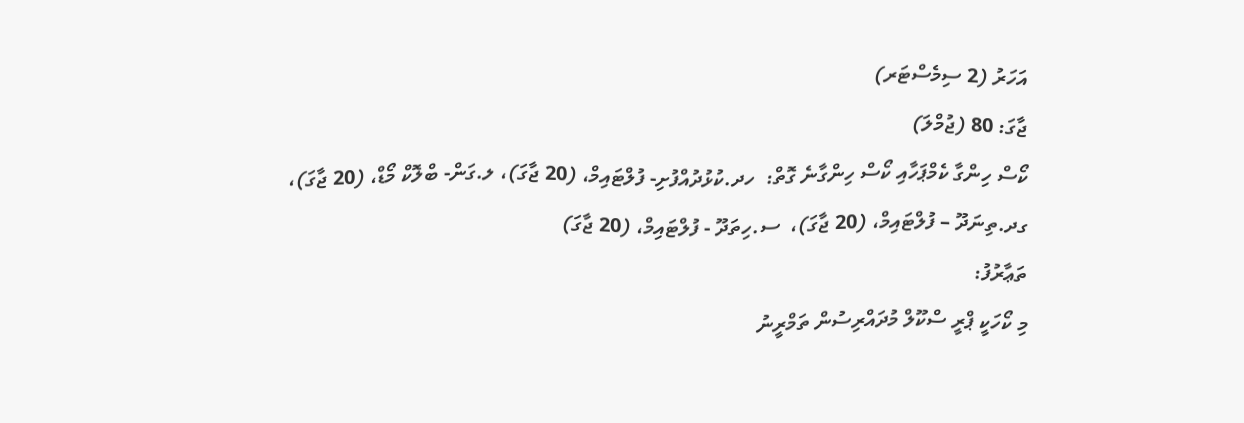އަހަރު (2 ސިމެސްޓަރ)
ޖާގަ: 80 (ޖުމްލަ)
ކޯސް ހިންގާ ކެމްޕަހާއި ކޯސް ހިންގާނެ ގޮތް:  ހދ.ކުޅުދުއްފުށި- ފުލްޓައިމް، (20 ޖާގަ)، ލ.ގަން- ބްލޮކް މޯޑް، (20 ޖާގަ)، ގދ.ތިނަދޫ – ފުލްޓައިމް، (20 ޖާގަ)،  ސ.ހިތަދޫ - ފުލްޓައިމް، (20 ޖާގަ)
ތަޢާރުފު:
މި ކޯހަކީ ޕްރީ ސްކޫލް މުދައްރިސުން ތަމްރީނު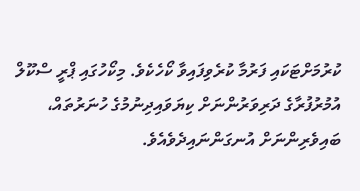ކުރުމަށްޓަކައި ފަރުމާ ކުރެވިފައިވާ ކޯހެކެވެ. މިކޯހުގައި ޕްރީ ސްކޫލް އުމުރުފުރާގެ ދަރިވަރުންނަށް ކިޔަވައިދިނުމުގެ ހުނަރުތައް، ބައިވެރިންނަށް އުނގަންނައިދެވެއެވެ.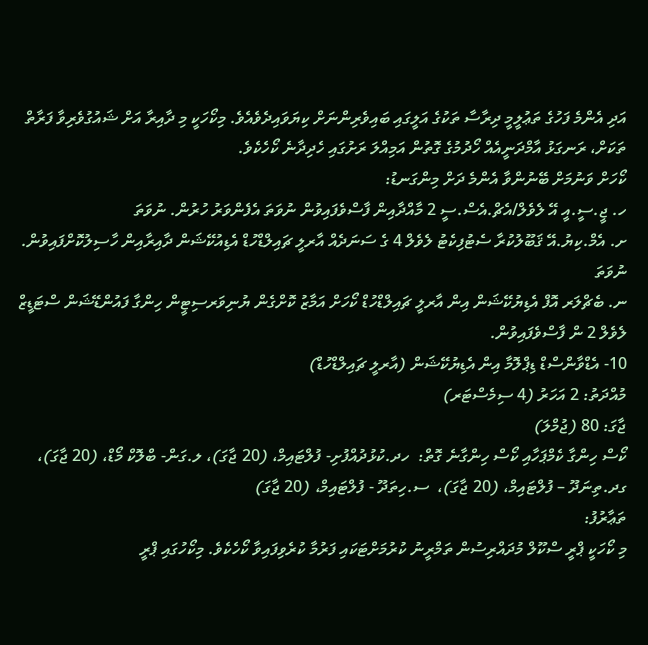އަދި އެންމެ ފަހުގެ ތަޢުލީމީ ދިރާސާ ތަކުގެ އަލީގައި ބައިވެރިންނަށް ކިޔަވައިދެވެއެވެ. މިކޯހަކީ މި ދާއިރާ އަށް ޝައުގުވެރިވާ ފަރާތް ތަކަށް، ރަނގަޅު އާމްދަނީއެއް ހޯދުމުގެ ގޮތުން އަމިއްލަ ރަށުގައި ހެދިދާނެ ކޯހެކެވެ.
ކޯހަށް ވަނުމަށް ބޭނުންވާ އެންމެ ދަށް މިންގަނޑު:
ހ. ޖީ.ސީ.އީ އޭ ލެވެލް/އެޗް.އެސް.ސީ 2 މާއްދާއިން ފާސްވެފައިވުން ނުވަތަ އެފެންވަރު ހުރުން. ނުވަތަ
ށ. އެމް.ކިޔު.އޭ ޤަބޫލުކުރާ ސެޓުފިކެޓު ލެވެލް 4 ގެ ސަނަދެއް އާރލީ ޗައިލްޑްހުޑް އެޑިއުކޭޝަން ދާއިރާއިން ހާސިލުކޮށްފައިވުން. ނުވަތަ
ނ. ބެޗްލަރ އޮފް އެޑިޔުކޭޝަން އިން އާރލީ ޗައިލްޑްހުޑް ކޯހަށް އަމާޒު ކޮށްގެން ޔުނިވަރސިޓީން ހިންގާ ފައުންޑޭޝަން ސްޓަޑީޒް ލެވެލް 2 ން ފާސްވެފައިވުން.
10- އެޑްވާންސްޑް ޑިޕްލޮމާ އިން އެޑިޔުކޭޝަން (އާރލީ ޗައިލްޑްހުޑް)
މުއްދަތު: 2 އަހަރު (4 ސިމެސްޓަރ)
ޖާގަ: 80 (ޖުމްލަ)
ކޯސް ހިންގާ ކެމްޕަހާއި ކޯސް ހިންގާނެ ގޮތް:  ހދ.ކުޅުދުއްފުށި- ފުލްޓައިމް، (20 ޖާގަ)، ލ.ގަން- ބްލޮކް މޯޑް، (20 ޖާގަ)، ގދ.ތިނަދޫ – ފުލްޓައިމް، (20 ޖާގަ)،  ސ.ހިތަދޫ - ފުލްޓައިމް، (20 ޖާގަ)
ތަޢާރުފު:
މި ކޯހަކީ ޕްރީ ސްކޫލް މުދައްރިސުން ތަމްރީނު ކުރުމަށްޓަކައި ފަރުމާ ކުރެވިފައިވާ ކޯހެކެވެ. މިކޯހުގައި ޕްރީ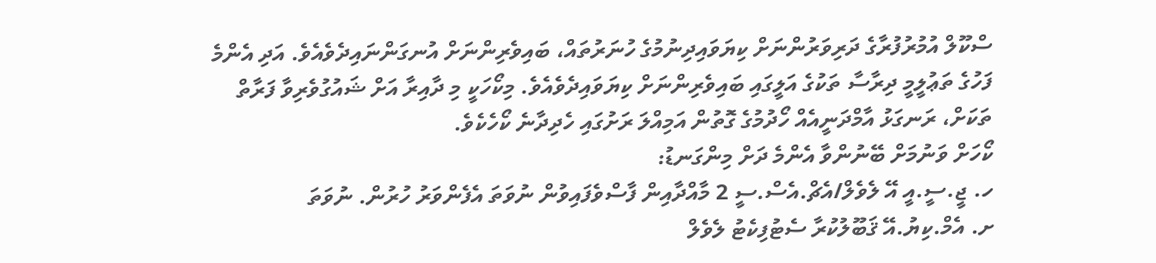ސްކޫލް އުމުރުފުރާގެ ދަރިވަރުންނަށް ކިޔަވައިދިނުމުގެ ހުނަރުތައް، ބައިވެރިންނަށް އުނގަންނައިދެވެއެވެ. އަދި އެންމެ ފަހުގެ ތަޢުލީމީ ދިރާސާ ތަކުގެ އަލީގައި ބައިވެރިންނަށް ކިޔަވައިދެވެއެވެ. މިކޯހަކީ މި ދާއިރާ އަށް ޝައުގުވެރިވާ ފަރާތް ތަކަށް، ރަނގަޅު އާމްދަނީއެއް ހޯދުމުގެ ގޮތުން އަމިއްލަ ރަށުގައި ހެދިދާނެ ކޯހެކެވެ.
ކޯހަށް ވަނުމަށް ބޭނުންވާ އެންމެ ދަށް މިންގަނޑު:
ހ. ޖީ.ސީ.އީ އޭ ލެވެލް/އެޗް.އެސް.ސީ 2 މާއްދާއިން ފާސްވެފައިވުން ނުވަތަ އެފެންވަރު ހުރުން. ނުވަތަ
ށ. އެމް.ކިޔު.އޭ ޤަބޫލުކުރާ ސެޓުފިކެޓު ލެވެލް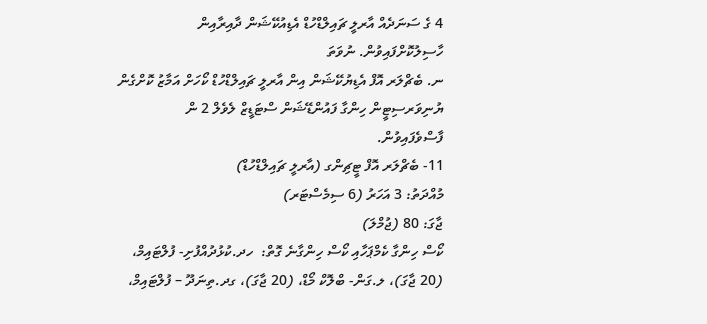4 ގެ ސަނަދެއް އާރލީ ޗައިލްޑްހުޑް އެޑިއުކޭޝަން ދާއިރާއިން ހާސިލުކޮށްފައިވުން. ނުވަތަ
ނ. ބެޗްލަރ އޮފް އެޑިޔުކޭޝަން އިން އާރލީ ޗައިލްޑްހުޑް ކޯހަށް އަމާޒު ކޮށްގެން ޔުނިވަރސިޓީން ހިންގާ ފައުންޑޭޝަން ސްޓަޑީޒް ލެވެލް 2 ން ފާސްވެފައިވުން.
11- ބެޗްލަރ އޮފް ޓީޗިންގ (އާރލީ ޗައިލްޑްހުޑް)
މުއްދަތު: 3 އަހަރު (6 ސިމެސްޓަރ)
ޖާގަ: 80 (ޖުމްލަ)
ކޯސް ހިންގާ ކެމްޕަހާއި ކޯސް ހިންގާނެ ގޮތް:  ހދ.ކުޅުދުއްފުށި- ފުލްޓައިމް، (20 ޖާގަ)، ލ.ގަން- ބްލޮކް މޯޑް، (20 ޖާގަ)، ގދ.ތިނަދޫ – ފުލްޓައިމް،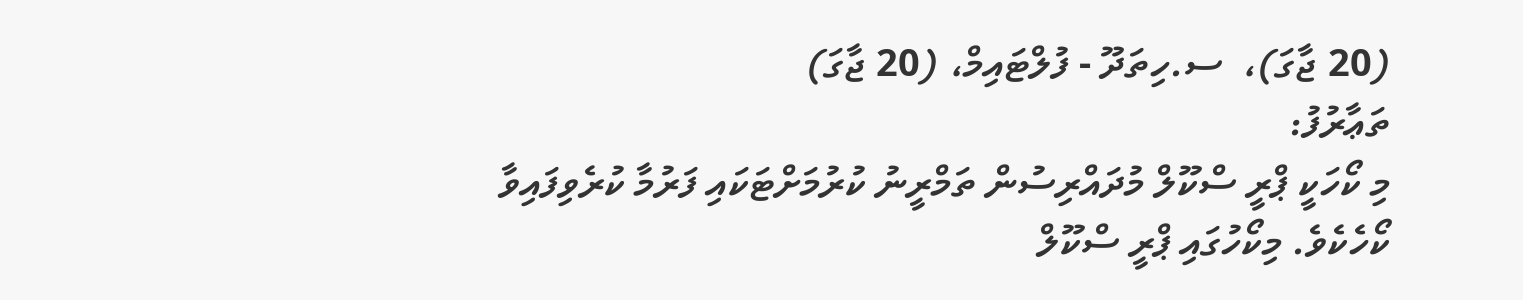(20 ޖާގަ)،  ސ.ހިތަދޫ - ފުލްޓައިމް، (20 ޖާގަ)
ތަޢާރުފު:
މި ކޯހަކީ ޕްރީ ސްކޫލް މުދައްރިސުން ތަމްރީނު ކުރުމަށްޓަކައި ފަރުމާ ކުރެވިފައިވާ ކޯހެކެވެ. މިކޯހުގައި ޕްރީ ސްކޫލް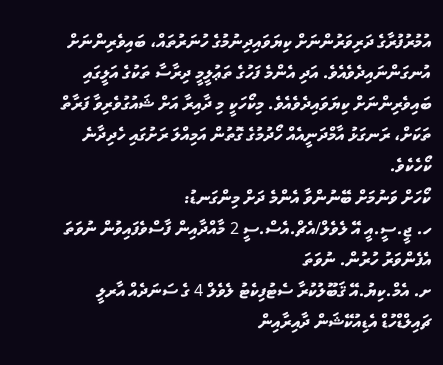އުމުރުފުރާގެ ދަރިވަރުންނަށް ކިޔަވައިދިނުމުގެ ހުނަރުތައް، ބައިވެރިންނަށް އުނގަންނައިދެވެއެވެ. އަދި އެންމެ ފަހުގެ ތަޢުލީމީ ދިރާސާ ތަކުގެ އަލީގައި ބައިވެރިންނަށް ކިޔަވައިދެވެއެވެ. މިކޯހަކީ މި ދާއިރާ އަށް ޝައުގުވެރިވާ ފަރާތް ތަކަށް، ރަނގަޅު އާމްދަނީއެއް ހޯދުމުގެ ގޮތުން އަމިއްލަ ރަށުގައި ހެދިދާނެ ކޯހެކެވެ.
ކޯހަށް ވަނުމަށް ބޭނުންވާ އެންމެ ދަށް މިންގަނޑު:
ހ. ޖީ.ސީ.އީ އޭ ލެވެލް/އެޗް.އެސް.ސީ 2 މާއްދާއިން ފާސްވެފައިވުން ނުވަތަ އެފެންވަރު ހުރުން. ނުވަތަ
ށ. އެމް.ކިޔު.އޭ ޤަބޫލުކުރާ ސެޓުފިކެޓު ލެވެލް 4 ގެ ސަނަދެއް އާރލީ ޗައިލްޑްހުޑް އެޑިއުކޭޝަން ދާއިރާއިން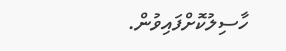ހާސިލުކޮށްފައިވުން.